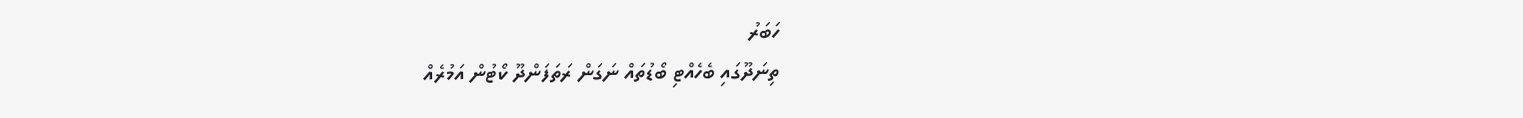ހަބަރު
ތިނަދޫގައި ބެހެއްޓި ބޯޑުތައް ނަގަން ރަތަފަންދޫ ކޯޓުން އަމުރެއް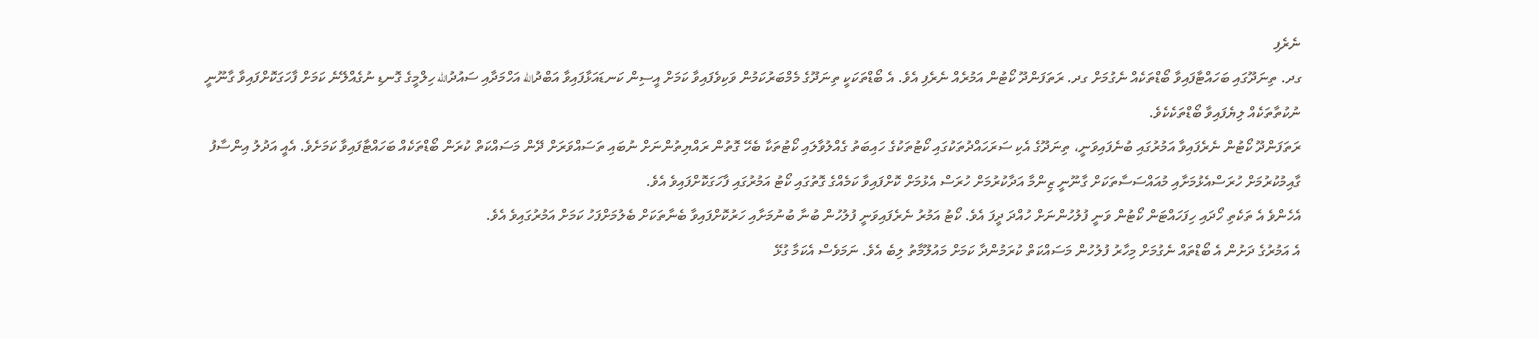ނެރެފި
ގދ. ތިނަދޫގައި ބަހައްޓާފައިވާ ބޯޑްތަކެއް ނެގުމަށް ގދ. ރަތަފަންދޫ ކޯޓުން އަމުރެއް ނެރެފި އެވެ. އެ ބޯޑްތަކަކީ ތިނަދޫގެ މެމްބަރުކަމުން ވަކިވެފައިވާ ކަމަށް އީސިން ކަނޑައަޅާފައިވާ އަބްދުالله އަހްމަދާއި ސައުދުالله ހިލްމީގެ ގޮނޑި ނުގެއްލޭނެ ކަމަށް ފާހަގަކޮށްފައިވާ ގާނޫނީ ނުކުތާތަކެއް ލިޔެފައިވާ ބޯޑްތަކެކެވެ.
ރަތަފަންދޫ ކޯޓުން ނެރެފައިވާ އަމުރުގައި ބުނެފައިވަނީ، ތިނަދޫގެ އެކި ސަރަހައްދުތަކުގައި ކޯޓުތަކުގެ ހައިބަތު ގެއްލުވާލައި ކޯޓުތަކާ ބެހޭ ގޮތުން ރައްޔިތުންނަށް ނުބައި ތަސައްވަރަށް ދޭން މަސައްކަތް ކުރަން ބޯޑްތަކެއް ބަހައްޓާފައިވާ ކަމަށެވެ. އެއީ އަދުލު އިންސާފު ގާއިމުކުރުމަށް ހުރަސްއެޅުމަށާއި މުއައްސަސާތަކަށް ގާނޫނީ ޒިންމާ އަދާކުރުމަށް ހުރަސް އެޅުމަށް ކޮށްފައިވާ ކަމެއްގެ ގޮތުގައި ކޯޓު އަމުރުގައި ފާހަގަކޮށްފައިވެ އެވެ.
އެހެންވެ އެ ތަކެތި ހޯދައި ހިފަހައްޓަން ކޯޓުން ވަނީ ފުލުހުންނަށް ހުއްދަ ދީފަ އެވެ. ކޯޓު އަމުރު ނެރެފައިވަނީ ފުލުހުން ބުނާ ބުނުމަށާއި ހަރުކޮށްފައިވާ ބެނާތަކަށް ބެލުމަށްފަހު ކަމަށް އަމުރުގައިވެ އެވެ.
އެ އަމުރުގެ ދަށުން އެ ބޯޑްތައް ނެގުމަށް މިހާރު ފުލުހުން މަސައްކަތް ކުރަމުންދާ ކަމަށް މައުލޫމާތު ލިބެ އެވެ. ނަމަވެސް އެކަމާ ގުޅޭ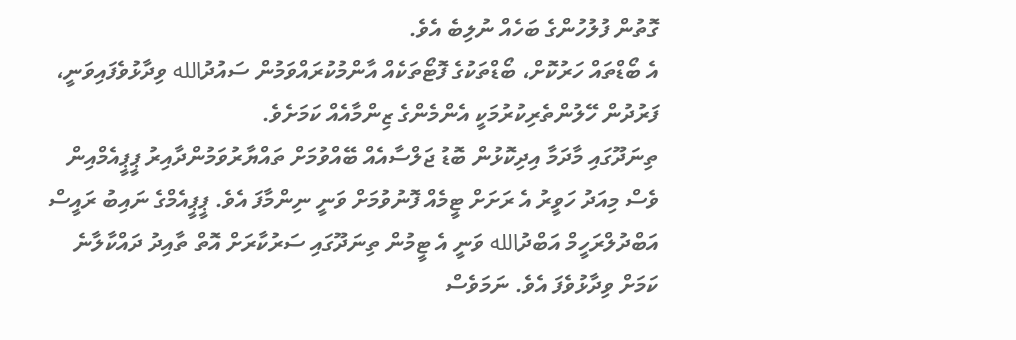ގޮތުން ފުލުހުންގެ ބަހެއް ނުލިބެ އެވެ.
އެ ބޯޑްތައް ހަރުކޮށް، ބޯޑްތަކުގެ ފޮޓޯތަކެއް އާންމުކުރައްވަމުން ސައުދުالله ވިދާޅުވެފައިވަނީ، ފަރުދުން ހޭލުންތެރިކުރުމަކީ އެންމެންގެ ޒިންމާއެއް ކަމަށެވެ.
ތިނަދޫގައި މާދަމާ އިދިކޮޅުން ބޮޑު ޖަލްސާއެއް ބޭއްވުމަށް ތައްޔާރުވަމުންދާއިރު ޕީޕީއެމްއިން ވެސް މިއަދު ހަވީރު އެ ރަށަށް ޓީމެއް ފޮނުވުމަށް ވަނީ ނިންމާފަ އެވެ. ޕީޕީއެމްގެ ނައިބު ރައީސް އަބްދުލްރަހީމް އަބްދުالله ވަނީ އެ ޓީމުން ތިނަދޫގައި ސަރުކާރަށް އޮތް ތާއިދު ދައްކާލާނެ ކަމަށް ވިދާޅުވެފަ އެވެ. ނަމަވެސް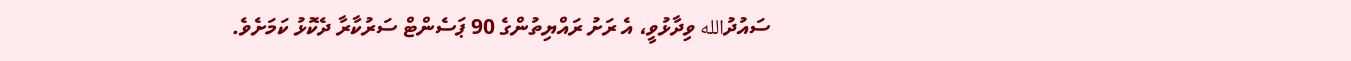ސައުދުالله ވިދާޅުވީ، އެ ރަށު ރައްޔިތުންގެ 90 ޕަސެންޓް ސަރުކާރާ ދެކޮޅު ކަމަށެވެ.